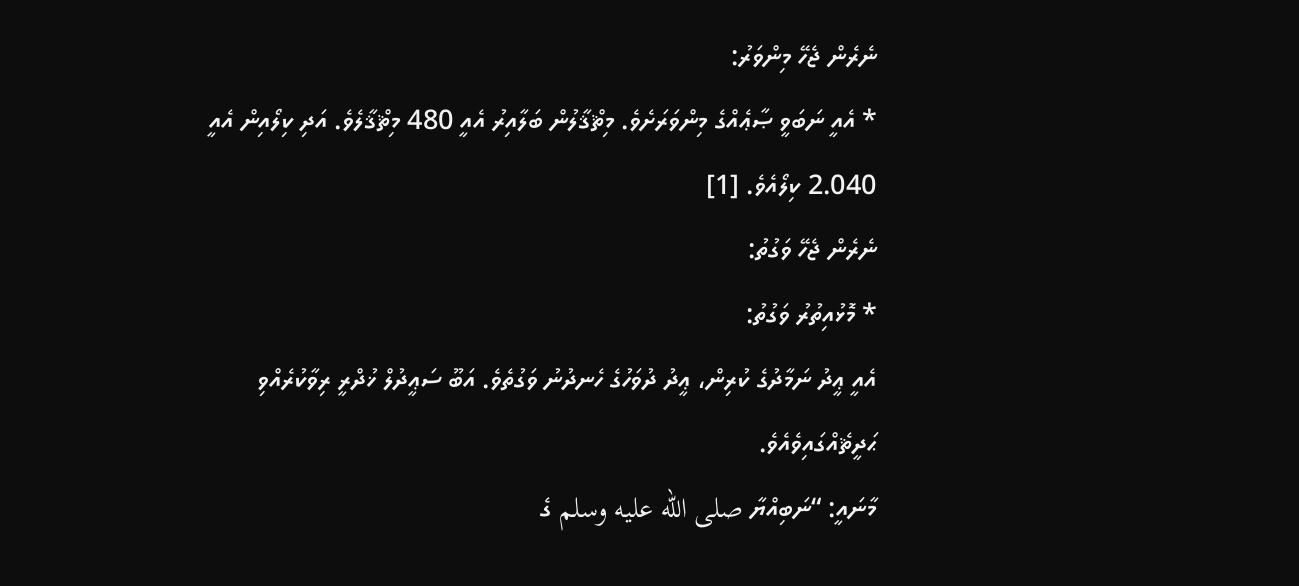ނެރެން ޖެހޭ މިންވަރު:
* އެއީ ނަބަވީ ޞާޢެއްގެ މިންވަރަށެވެ. މިޘްޤާލުން ބަލާއިރު އެއީ 480 މިޘްޤާލެވެ. އަދި ކިލޯއިން އެއީ 2.040 ކިލޯއެވެ. [1]
ނެރެން ޖެހޭ ވަގުތު:
* މޮޅުއިތުރު ވަގުތު:
އެއީ ޢީދު ނަމާދުގެ ކުރިން، ޢީދު ދުވަހުގެ ހެނދުނު ވަގުތެވެ. އަބޫ ސަޢީދުލް ޚުދްރީ ރިވާކުރެއްވި ޙަދީޘެއްގައިވެއެވެ.
މާނައީ: “ނަބިއްޔާ صلى الله عليه وسلم ގެ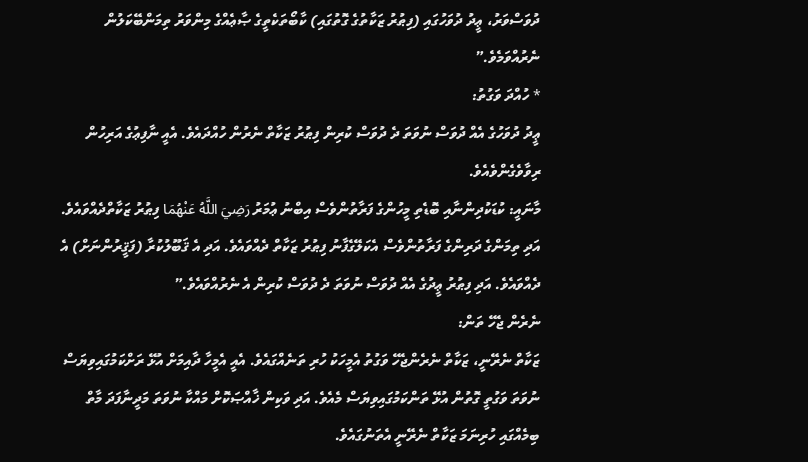ދުވަސްވަރު، ޢީދު ދުވަހުގައި (ފިޠުރު ޒަކާތުގެ ގޮތުގައި) ކާބޯތަކެތީގެ ޞާޢެއްގެ މިންވަރު ތިމަންބޭކަލުން ނެރުއްވަމެވެ.”
* ހުއްދަ ވަގުތު:
ޢީދު ދުވަހުގެ އެއް ދުވަސް ނުވަތަ ދެ ދުވަސް ކުރިން ފިޠުރު ޒަކާތް ނެރުން ހުއްދައެވެ. އެއީ ނާފިޢުގެ އަރިހުން ރިވާވެގެންވެއެވެ.
މާނައީ: ކުޑަކުދިންނާއި ބޮޑެތި މީހުންގެ ފަރާތުންވެސް އިބްނު ޢުމަރު رَضِيَ اللَّهُ عَنْهُمَا ފިޠުރު ޒަކާތްދެއްވައެވެ. އަދި ތިމަންގެ ދަރިންގެ ފަރާތުންވެސް އެކަލޭގެފާނު ފިޠުރު ޒަކާތް ދެއްވައެވެ. އަދި އެ ޤަބޫލުކުރާ (ފަޤީރުންނަށް) އެ ދެއްވައެވެ. އަދި ފިޠުރު ޢީދުގެ އެއް ދުވަސް ނުވަތަ ދެ ދުވަސް ކުރިން އެ ނެރުއްވައެވެ.”
ނެރެން ޖެހޭ ތަން:
ޒަކާތް ނެރޭނީ، ޒަކާތް ނެރެންޖެހޭ ވަގުތު އެމީހަކު ހުރި ތަނެއްގައެވެ. އެއީ އެމީހާ ދާއިމަށް އުޅޭ ރަށްކަމުގައިވިޔަސް ނުވަތަ ވަގުތީ ގޮތުން އުޅޭ ތަންކަމުގައިވިޔަސް މެއެވެ. އަދި ވަކިން ޚާއްޞަކޮށް މައްކާ ނުވަތަ މަދީނާފަދަ މާތް ބިމެއްގައި ހުރިނަމަ ޒަކާތް ނެރޭނީ އެތަނުގައެވެ.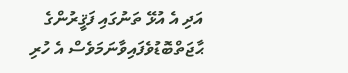އަދި އެ އުޅޭ ތަނުގައި ފަޤީރުންގެ ޙާޖަތްބޮޑުވެފައިވާނަމަވެސް އެ ހުރި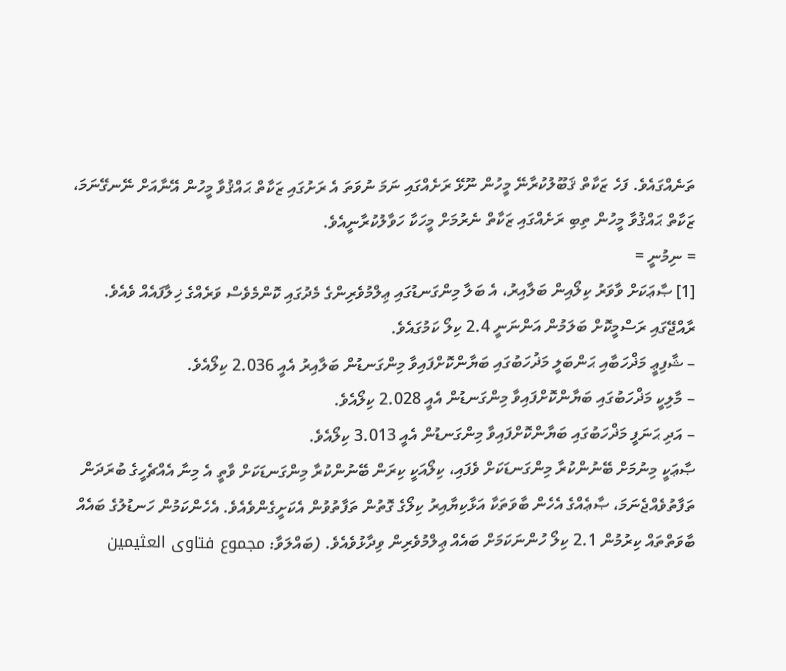ތަނެއްގައެވެ. ފަހެ ޒަކާތް ޤަބޫލުކުރާނޭ މީހުން ނޫޅޭ ރަށެއްގައި ނަމަ ނުވަތަ އެ ރަށުގައި ޒަކާތް ޙައްޤުވާ މީހުން އޭނާއަށް ނޭނގޭނަމަ، ޒަކާތް ޙައްޤުވާ މީހުން ތިބި ރަށެއްގައި ޒަކާތް ނެރުމަށް މީހަކާ ހަވާލުކުރާނީއެވެ.
= ނިމުނީ =
[1] ޞާޢަކަށް ވާވަރު ކިލޯއިން ބަލާއިރު، އެ ބަލާ މިންގަނޑުގައި ޢިލްމުވެރިންގެ މެދުގައި ކޮންމެވެސް ވަރެއްގެ ޚިލާފައެއް ވެއެވެ. ރާއްޖޭގައި ރަސްމީކޮށް ބަލަމުން އަންނަނީ 2.4 ކިލޯ ކަމުގައެވެ.
– ޝާފިޢީ މަޛްހަބާއި ޙަންބަލީ މަޛުހަބުގައި ބަޔާންކޮށްފައިވާ މިންގަނޑުން ބަލާއިރު އެއީ 2.036 ކިލޯއެވެ.
– މާލިކީ މަޛްހަބުގައި ބަޔާންކޮށްފައިވާ މިންގަނޑުން އެއީ 2.028 ކިލޯއެވެ.
– އަދި ޙަނަފީ މަޛްހަބުގައި ބަޔާންކޮށްފައިވާ މިންގަނޑުން އެއީ 3.013 ކިލޯއެވެ.
ޞާޢަކީ މިނުމަށް ބޭނުންކުރާ މިންގަނޑަކަށް ވެފައި، ކިލޯއަކީ ކިރަން ބޭނުންކުރާ މިންގަނޑަކަށް ވާތީ އެ މިނާ އެއްޗެހީގެ ބުރަދަން ތަފާތުވެއްޖެނަމަ، ޞާޢެއްގެ އެހެން ބާވަތަކާ އަޅާކިޔާއިރު ކިލޯގެ ގޮތުން ތަފާތުވުން އެކަށީގެންވެއެވެ. އެހެންކަމުން ހަނޑުލުގެ ބައެއް ބާވަތްތައް ކިރުމުން 2.1 ކިލޯ ހުންނަކަމަށް ބައެއް ޢިލްމުވެރިން ވިދާޅުވެއެވެ. (ބައްލަވާ: مجموع فتاوى العثيمين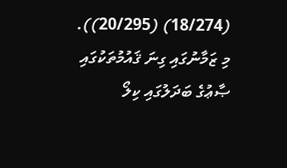(18/274) (20/295)).
މި ޒަމާނުގައި ގިނަ ޤައުމުތަކުގައި ޞާޢުގެ ބަދަލުގައި ކިލޯ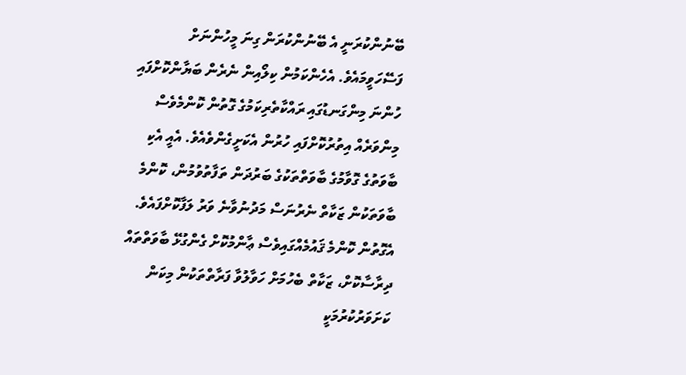ބޭނުންކުރަނީ އެ ބޭނުންކުރަން ގިނަ މީހުންނަށް ފަސޭހަވީމައެވެ. އެހެންކަމުން ކިލޯއިން ނެރެން ބަޔާންކޮށްފައި ހުންނަ މިންގަނޑުގައި ރައްކާތެރިކަމުގެ ގޮތުން ކޮންމެވެސް މިންވަރެއް އިތުރުކޮށްފައި ހުރުން އެކަށީގެންވެއެވެ. އެއީ އެކި ބާވަތުގެ ގޮވާމުގެ ބާވަތްތަކުގެ ބަރުދަން ތަފާތުވުމުން، ކޮންމެ ބާވަތަކުން ޒަކާތް ނެރުނަސް މަދުނުވާނެ ވަރު ލަފާކޮށްފައެވެ. އެގޮތުން ކޮންމެ ޤައުމެއްގައިވެސް ޢާންމުކޮށް ގެންގުޅޭ ބާވަތްތައް ދިރާސާކޮށް، ޒަކާތް ބެހުމަށް ހަވާލުވާ ފަރާތްތަކުން މިކަން ކަށަވަރުކުރުމަކީ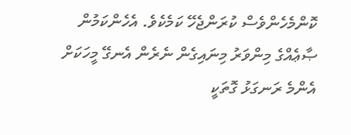ކޮންމެހެންވެސް ކުރަންޖެހޭ ކަމެކެވެ. އެހެންކަމުން ޞާޢެއްގެ މިންވަރު މިނައިގެން ނެރެން އެނގޭ މީހަކަށް އެންމެ ރަނގަޅު ގޮތަކީ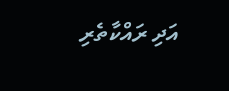އަދި ރައްކާތެރި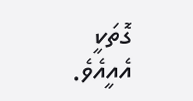ގޮތަކީ އެއީއެވެ.